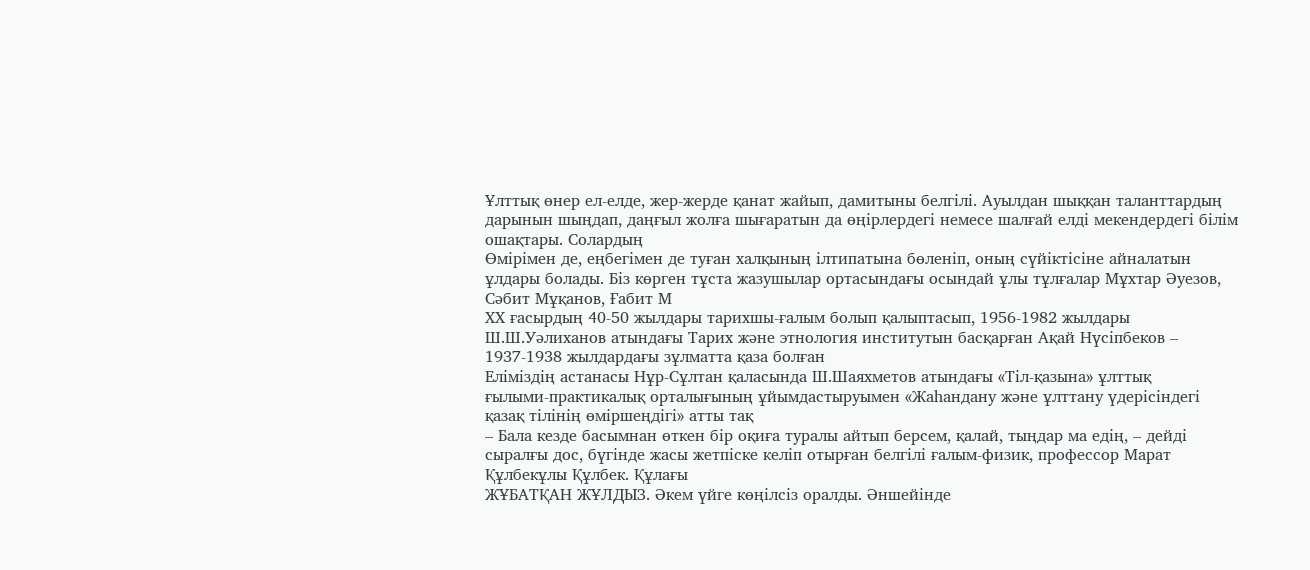Ұлттық өнер ел-елде, жер-жерде қанат жайып, дамитыны белгілі. Ауылдан шыққан таланттардың дарынын шыңдап, даңғыл жолға шығаратын да өңірлердегі немесе шалғай елді мекендердегі білім ошақтары. Солардың
Өмірімен де, еңбегімен де туған халқының ілтипатына бөленіп, оның сүйіктісіне айналатын ұлдары болады. Біз көрген тұста жазушылар ортасындағы осындай ұлы тұлғалар Мұхтар Әуезов, Сәбит Мұқанов, Ғабит М
ХХ ғасырдың 40-50 жылдары тарихшы-ғалым болып қалыптасып, 1956-1982 жылдары Ш.Ш.Уәлиханов атындағы Тарих және этнология институтын басқарған Ақай Нүсіпбеков – 1937-1938 жылдардағы зұлматта қаза болған
Еліміздің астанасы Нұр‑Сұлтан қаласында Ш.Шаяхметов атындағы «Тіл‑қазына» ұлттық ғылыми‑практикалық орталығының ұйымдастыруымен «Жаһандану және ұлттану үдерісіндегі қазақ тілінің өміршеңдігі» атты тақ
– Бала кезде басымнан өткен бір оқиға туралы айтып берсем, қалай, тыңдар ма едің, – дейді сыралғы дос, бүгінде жасы жетпіске келіп отырған белгілі ғалым-физик, профессор Марат Құлбекұлы Құлбек. Құлағы
ЖҰБАТҚАН ЖҰЛДЫЗ. Әкем үйге көңілсіз оралды. Әншейінде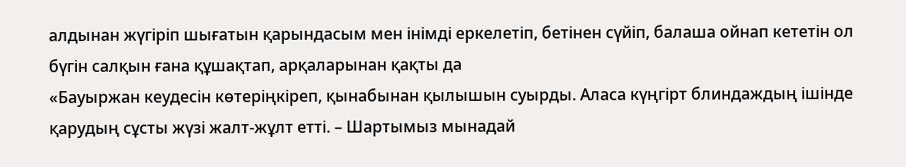алдынан жүгіріп шығатын қарындасым мен інімді еркелетіп, бетінен сүйіп, балаша ойнап кететін ол бүгін салқын ғана құшақтап, арқаларынан қақты да
«Бауыржан кеудесін көтеріңкіреп, қынабынан қылышын суырды. Аласа күңгірт блиндаждың ішінде қарудың сұсты жүзі жалт-жұлт етті. – Шартымыз мынадай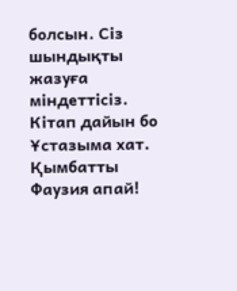болсын. Сіз шындықты жазуға міндеттісіз. Кітап дайын бо
Ұстазыма хат. Қымбатты Фаузия апай!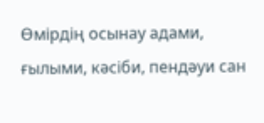Өмірдің осынау адами, ғылыми, кәсіби, пендәуи сан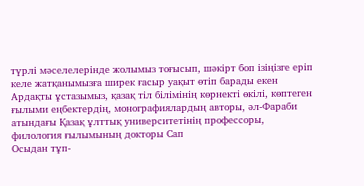түрлі мәселелерінде жолымыз тоғысып, шәкірт боп ізіңізге еріп келе жатқанымызға ширек ғасыр уақыт өтіп барады екен
Ардақты ұстазымыз, қазақ тiл білімiнің көрнектi өкiлi, көптеген ғылыми еңбектердің, монографиялардың авторы, әл-Фараби атындағы Қазақ ұлттық университетінің профессоры, филология ғылымының докторы Сап
Осыдан тұп-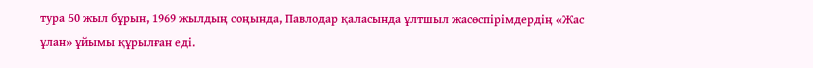тура 50 жыл бұрын, 1969 жылдың соңында, Павлодар қаласында ұлтшыл жасөспірімдердің «Жас ұлан» ұйымы құрылған еді.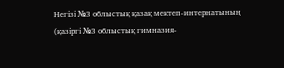Негізі №3 облыстық қазақ мектеп-интернатының (қазіргі №3 облыстық гимназия-